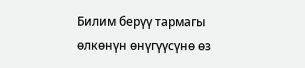Билим берүү тармагы өлкөнүн өнүгүүсүнө өз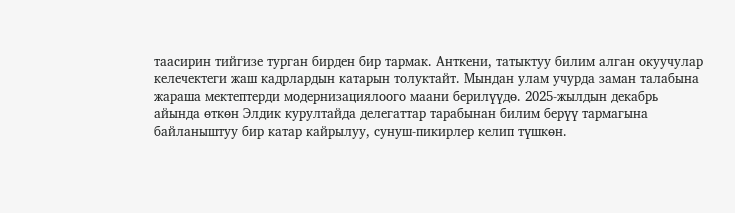таасирин тийгизе турган бирден бир тармак. Анткени, татыктуу билим алган окуучулар келечектеги жаш кадрлардын катарын толуктайт. Мындан улам учурда заман талабына жараша мектептерди модернизациялоого маани берилүүдө. 2025-жылдын декабрь айында өткөн Элдик курултайда делегаттар тарабынан билим берүү тармагына байланыштуу бир катар кайрылуу, сунуш-пикирлер келип түшкөн.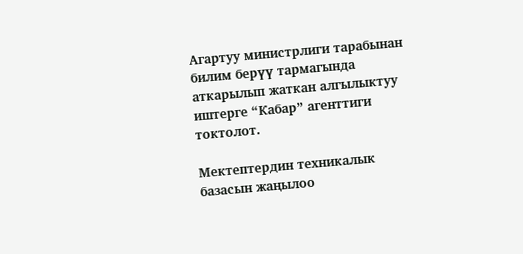Агартуу министрлиги тарабынан билим берүү тармагында аткарылып жаткан алгылыктуу иштерге “Кабар” агенттиги токтолот.

Мектептердин техникалык базасын жаңылоо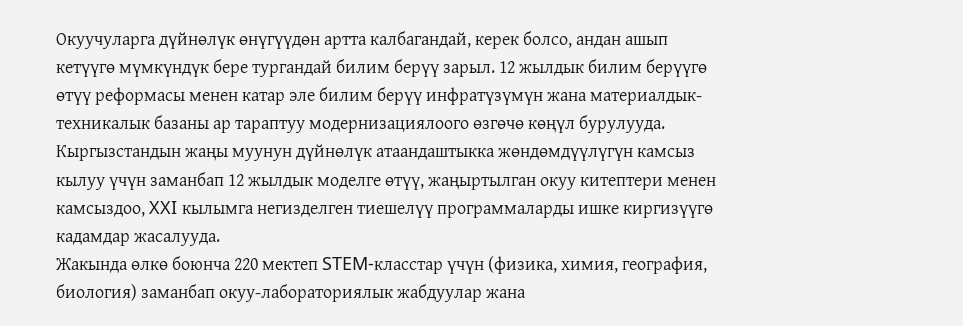Окуучуларга дүйнөлүк өнүгүүдөн артта калбагандай, керек болсо, андан ашып кетүүгө мүмкүндүк бере тургандай билим берүү зарыл. 12 жылдык билим берүүгө өтүү реформасы менен катар эле билим берүү инфратүзүмүн жана материалдык-техникалык базаны ар тараптуу модернизациялоого өзгөчө көңүл бурулууда.
Кыргызстандын жаңы муунун дүйнөлүк атаандаштыкка жөндөмдүүлүгүн камсыз кылуу үчүн заманбап 12 жылдык моделге өтүү, жаңыртылган окуу китептери менен камсыздоо, XXI кылымга негизделген тиешелүү программаларды ишке киргизүүгө кадамдар жасалууда.
Жакында өлкө боюнча 220 мектеп STEM-класстар үчүн (физика, химия, география, биология) заманбап окуу-лабораториялык жабдуулар жана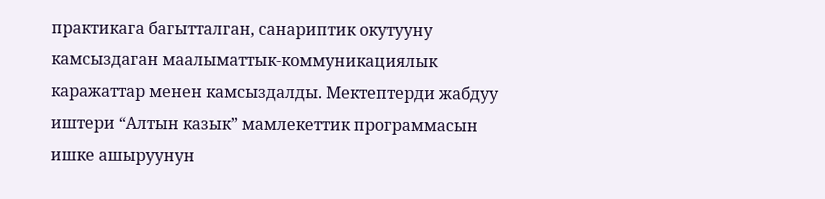практикага багытталган, санариптик окутууну камсыздаган маалыматтык-коммуникациялык каражаттар менен камсыздалды. Мектептерди жабдуу иштери “Алтын казык” мамлекеттик программасын ишке ашыруунун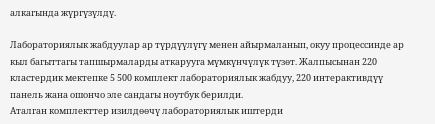алкагында жүргүзүлдү.

Лабораториялык жабдуулар ар түрдүүлүгү менен айырмаланып, окуу процессинде ар кыл багыттагы тапшырмаларды аткарууга мүмкүнчүлүк түзөт. Жалпысынан 220 кластердик мектепке 5 500 комплект лабораториялык жабдуу, 220 интерактивдүү панель жана ошончо эле сандагы ноутбук берилди.
Аталган комплекттер изилдөөчү лабораториялык иштерди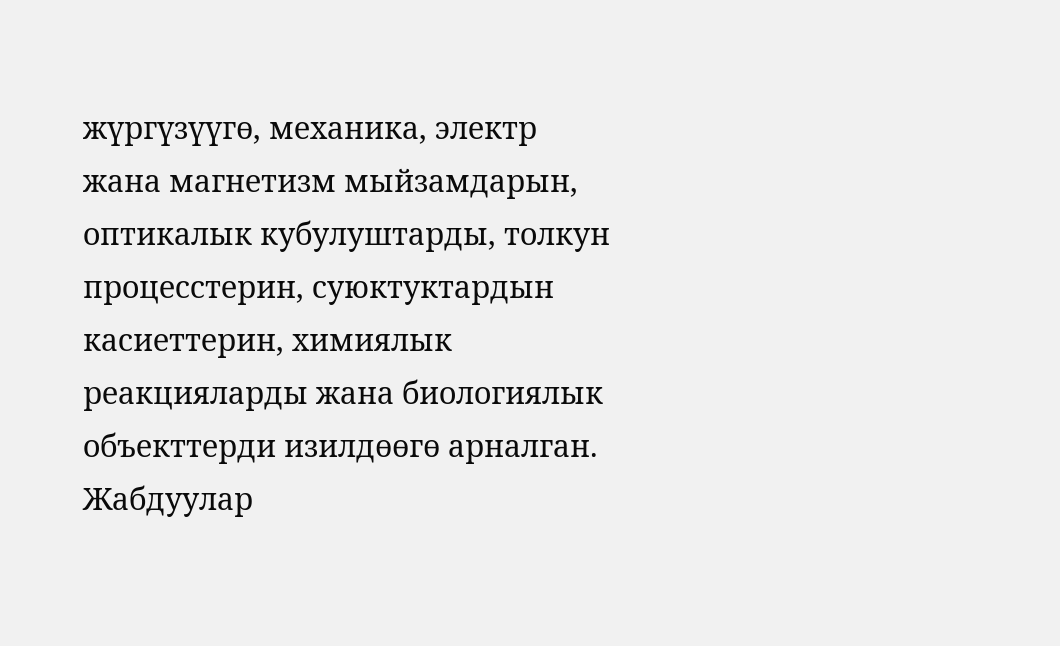жүргүзүүгө, механика, электр жана магнетизм мыйзамдарын, оптикалык кубулуштарды, толкун процесстерин, суюктуктардын касиеттерин, химиялык реакцияларды жана биологиялык объекттерди изилдөөгө арналган. Жабдуулар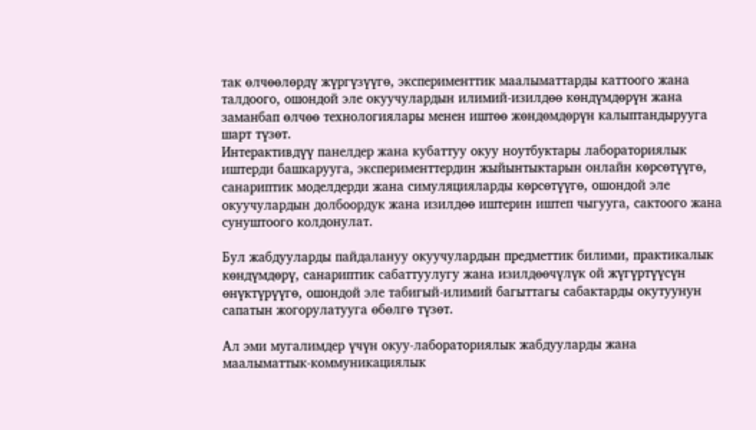так өлчөөлөрдү жүргүзүүгө, эксперименттик маалыматтарды каттоого жана талдоого, ошондой эле окуучулардын илимий-изилдөө көндүмдөрүн жана заманбап өлчөө технологиялары менен иштөө жөндөмдөрүн калыптандырууга шарт түзөт.
Интерактивдүү панелдер жана кубаттуу окуу ноутбуктары лабораториялык иштерди башкарууга, эксперименттердин жыйынтыктарын онлайн көрсөтүүгө, санариптик моделдерди жана симуляцияларды көрсөтүүгө, ошондой эле окуучулардын долбоордук жана изилдөө иштерин иштеп чыгууга, сактоого жана сунуштоого колдонулат.

Бул жабдууларды пайдалануу окуучулардын предметтик билими, практикалык көндүмдөрү, санариптик сабаттуулугу жана изилдөөчүлүк ой жүгүртүүсүн өнүктүрүүгө, ошондой эле табигый-илимий багыттагы сабактарды окутуунун сапатын жогорулатууга өбөлгө түзөт.

Ал эми мугалимдер үчүн окуу-лабораториялык жабдууларды жана маалыматтык-коммуникациялык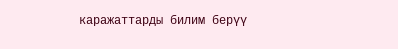каражаттарды билим берүү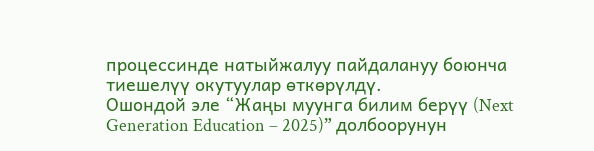процессинде натыйжалуу пайдалануу боюнча тиешелүү окутуулар өткөрүлдү.
Ошондой эле “Жаңы муунга билим берүү (Next Generation Education – 2025)” долбоорунун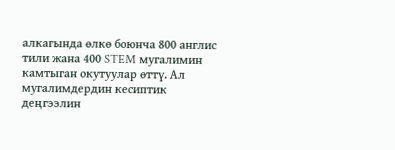алкагында өлкө боюнча 800 англис тили жана 400 STEM мугалимин камтыган окутуулар өттү. Ал мугалимдердин кесиптик деңгээлин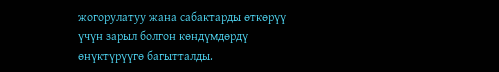жогорулатуу жана сабактарды өткөрүү үчүн зарыл болгон көндүмдөрдү өнүктүрүүгө багытталды.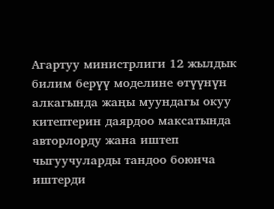Агартуу министрлиги 12 жылдык билим берүү моделине өтүүнүн алкагында жаңы муундагы окуу китептерин даярдоо максатында авторлорду жана иштеп чыгуучуларды тандоо боюнча иштерди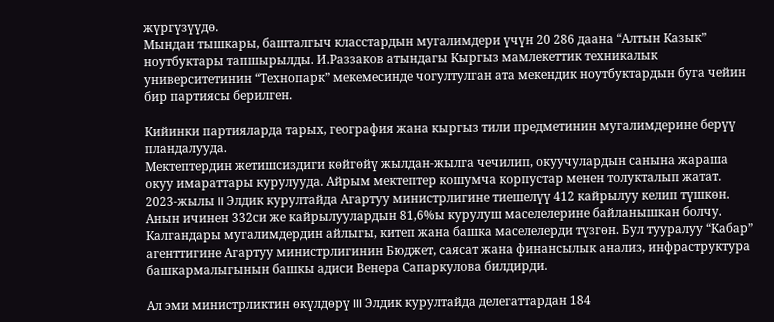жүргүзүүдө.
Мындан тышкары, башталгыч класстардын мугалимдери үчүн 20 286 даана “Алтын Казык” ноутбуктары тапшырылды. И.Раззаков атындагы Кыргыз мамлекеттик техникалык университетинин “Технопарк” мекемесинде чогултулган ата мекендик ноутбуктардын буга чейин бир партиясы берилген.

Кийинки партияларда тарых, география жана кыргыз тили предметинин мугалимдерине берүү пландалууда.
Мектептердин жетишсиздиги көйгөйү жылдан-жылга чечилип, окуучулардын санына жараша окуу имараттары курулууда. Айрым мектептер кошумча корпустар менен толукталып жатат.
2023-жылы II Элдик курултайда Агартуу министрлигине тиешелүү 412 кайрылуу келип түшкөн. Анын ичинен 332си же кайрылуулардын 81,6%ы курулуш маселелерине байланышкан болчу. Калгандары мугалимдердин айлыгы, китеп жана башка маселелерди түзгөн. Бул тууралуу “Кабар” агенттигине Агартуу министрлигинин Бюджет, саясат жана финансылык анализ, инфраструктура башкармалыгынын башкы адиси Венера Сапаркулова билдирди.

Ал эми министрликтин өкүлдөрү III Элдик курултайда делегаттардан 184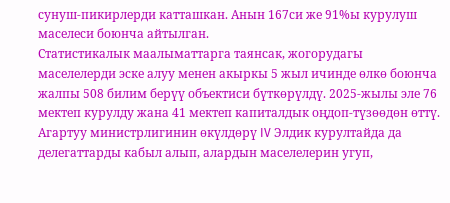сунуш-пикирлерди катташкан. Анын 167си же 91%ы курулуш маселеси боюнча айтылган.
Статистикалык маалыматтарга таянсак, жогорудагы маселелерди эске алуу менен акыркы 5 жыл ичинде өлкө боюнча жалпы 508 билим берүү объектиси бүткөрүлдү. 2025-жылы эле 76 мектеп курулду жана 41 мектеп капиталдык оңдоп-түзөөдөн өттү.
Агартуу министрлигинин өкүлдөрү IV Элдик курултайда да делегаттарды кабыл алып, алардын маселелерин угуп,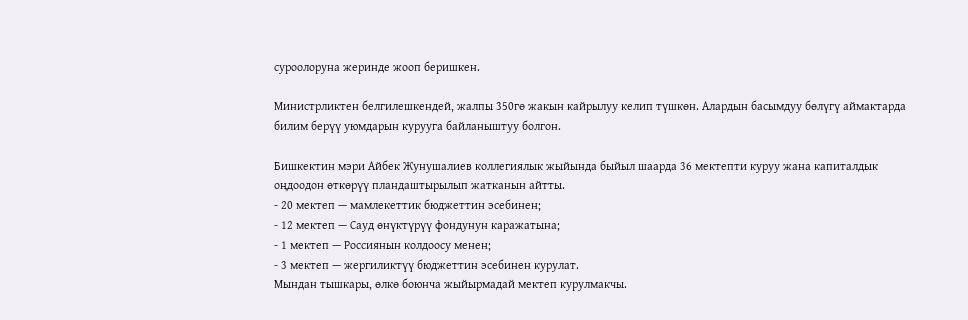суроолоруна жеринде жооп беришкен.

Министрликтен белгилешкендей, жалпы 350гө жакын кайрылуу келип түшкөн. Алардын басымдуу бөлүгү аймактарда билим берүү уюмдарын курууга байланыштуу болгон.

Бишкектин мэри Айбек Жунушалиев коллегиялык жыйында быйыл шаарда 36 мектепти куруу жана капиталдык оңдоодон өткөрүү пландаштырылып жатканын айтты.
- 20 мектеп — мамлекеттик бюджеттин эсебинен;
- 12 мектеп — Сауд өнүктүрүү фондунун каражатына;
- 1 мектеп — Россиянын колдоосу менен;
- 3 мектеп — жергиликтүү бюджеттин эсебинен курулат.
Мындан тышкары, өлкө боюнча жыйырмадай мектеп курулмакчы.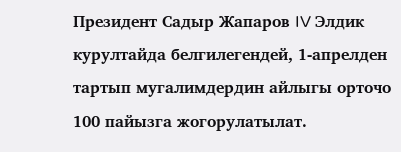Президент Садыр Жапаров IV Элдик курултайда белгилегендей, 1-апрелден тартып мугалимдердин айлыгы орточо 100 пайызга жогорулатылат.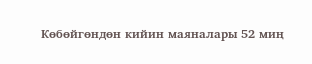Көбөйгөндөн кийин маяналары 52 миң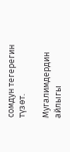сомдун тегерегин түзөт.

Мугалимдердин айлыгы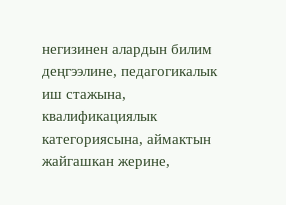негизинен алардын билим деңгээлине, педагогикалык иш стажына, квалификациялык категориясына, аймактын жайгашкан жерине,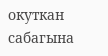окуткан сабагына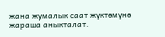жана жумалык саат жүктөмүнө жараша аныкталат.